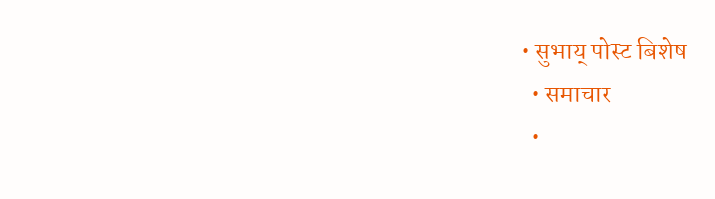• सुभाय् पोस्ट बिशेष
  • समाचार
  •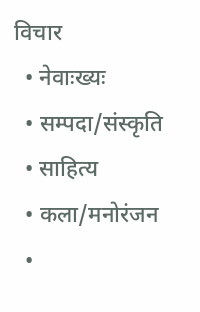विचार
  • नेवाःख्यः
  • सम्पदा/संस्कृति
  • साहित्य
  • कला/मनोरंजन
  •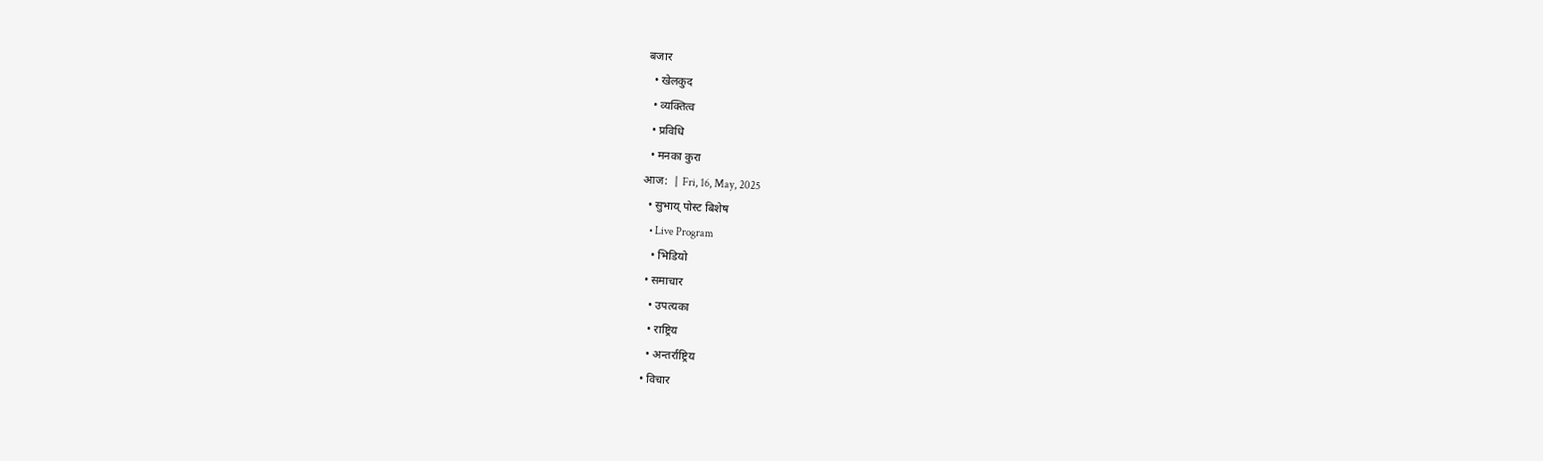बजार
  • खेलकुद
  • व्यक्तित्व
  • प्रविधि
  • मनका कुरा
आज:  | Fri, 16, May, 2025
  • सुभाय् पोस्ट बिशेष
    • Live Program
    • भिडियो
  • समाचार
    • उपत्यका
    • राष्ट्रिय
    • अन्तर्राष्ट्रिय
  • विचार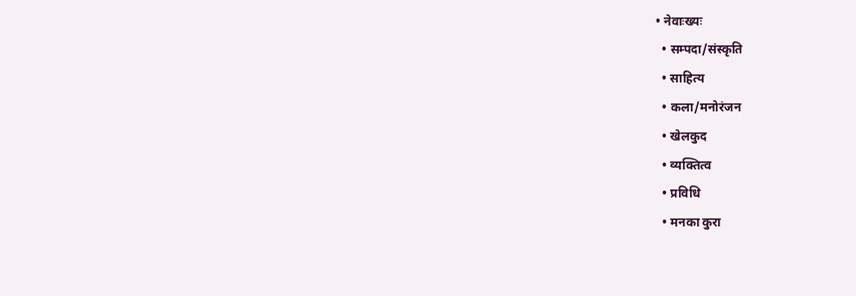• नेवाःख्यः
  • सम्पदा/संस्कृति
  • साहित्य
  • कला/मनोरंजन
  • खेलकुद
  • व्यक्तित्व
  • प्रविधि
  • मनका कुरा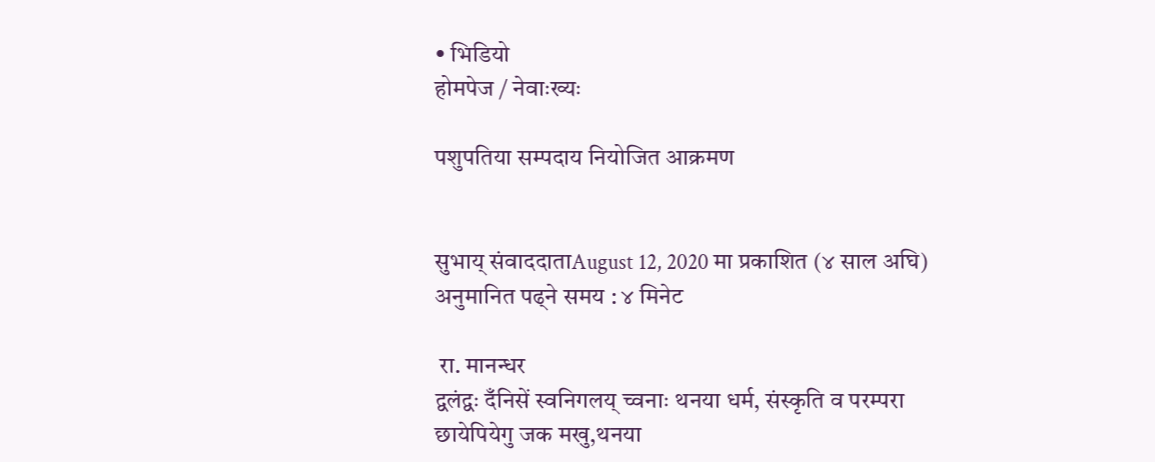• भिडियो
होमपेज / नेवाःख्यः

पशुपतिया सम्पदाय नियोजित आक्रमण


सुभाय् संवाददाताAugust 12, 2020 मा प्रकाशित (४ साल अघि) अनुमानित पढ्ने समय : ४ मिनेट

 रा. मानन्धर
द्वलंद्वः दँनिसें स्वनिगलय् च्वनाः थनया धर्म, संस्कृति व परम्परा छायेपियेगु जक मखु,थनया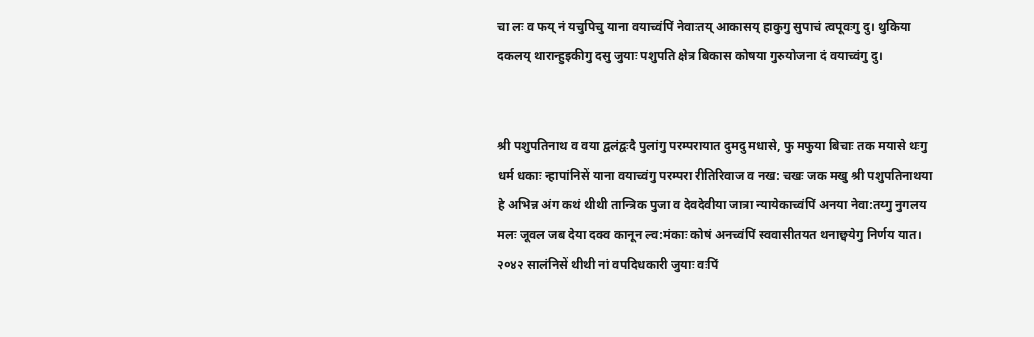चा लः व फय् नं यचुपिचु याना वयाच्वंपिं नेवाःतय् आकासय् हाकुगु सुपाचं त्वपूवःगु दु। थुकिया दकलय् थारान्हुइकीगु दसु जुयाः पशुपति क्षेत्र बिकास कोषया गुरुयोजना दं वयाच्वंगु दु।


श्री पशुपतिनाथ व वया द्वलंद्वःदै पुलांगु परम्परायात दुमदु मधासे, फु मफुया बिचाः तक मयासे थःगु धर्म धकाः न्हापांनिसें याना वयाच्वंगु परम्परा रीतिरिवाज व नख: चखः जक मखु श्री पशुपतिनाथया हे अभिन्न अंग कथं थीथी तान्त्रिक पुजा व देवदेवीया जात्रा न्यायेकाच्वंपिं अनया नेवा:तय्गु नुगलय मलः जूवल जब देया दक्व कानून ल्व:मंकाः कोषं अनच्वंपिं स्ववासीतयत थनाछ्वयेगु निर्णय यात। २०४२ सालंनिसें थीथी नां वपदिधकारी जुयाः वःपिं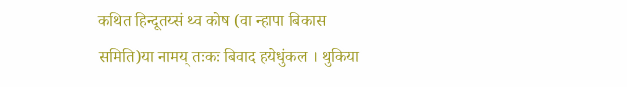कथित हिन्दूतय्सं थ्व कोष (वा न्हापा बिकास समिति)या नामय् तःकः बिवाद हयेधुंकल । थुकिया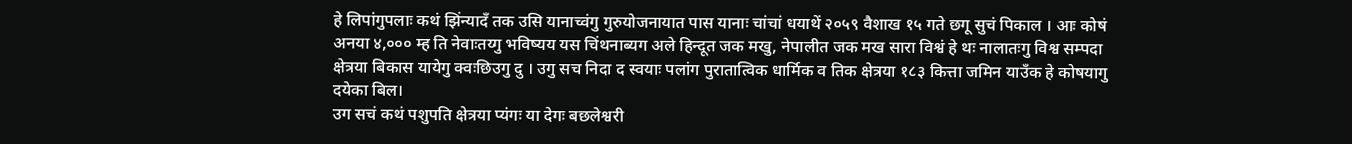हे लिपांगुपलाः कथं झिंन्यादँ तक उसि यानाच्वंगु गुरुयोजनायात पास यानाः चांचां धयाथें २०५९ वैशाख १५ गते छगू सुचं पिकाल । आः कोषं अनया ४,००० म्ह ति नेवाःतय्गु भविष्यय यस चिंथनाब्यग अले हिन्दूत जक मखु, नेपालीत जक मख सारा विश्वं हे थः नालातःगु विश्व सम्पदा क्षेत्रया बिकास यायेगु क्वःछिउगु दु । उगु सच निदा द स्वयाः पलांग पुरातात्विक धार्मिक व तिक क्षेत्रया १८३ कित्ता जमिन याउँक हे कोषयागु दयेका बिल।
उग सचं कथं पशुपति क्षेत्रया प्यंगः या देगः बछलेश्वरी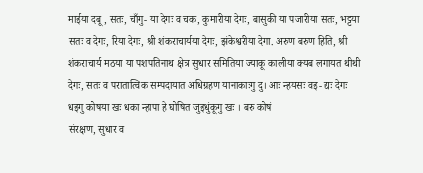माईया दबू, सतः, चाँगु- या देगः व चक, कुमारीया देगः, बासुकी या पजारीया सतः, भट्टया सतः व देगः, रिया देगः, श्री शंकराचार्यया देगः, झंकेश्वरीया देगा. अरुण बरुण हिति, श्री शंकराचार्य मठया या पशपतिनाथ क्षेत्र सुधार समितिया ज्याकू कालीया क्यब लगायत थीथी देगः, सतः व परातात्विक सम्पदायात अधिग्रहण यानाकाःगु दु। आः न्हयसः वइ- द्यः देगः धइगु कोषया खः धका न्हापा हे घोषित जुइधुंकूगु खः । बरु कोषं
संरक्षण, सुधार व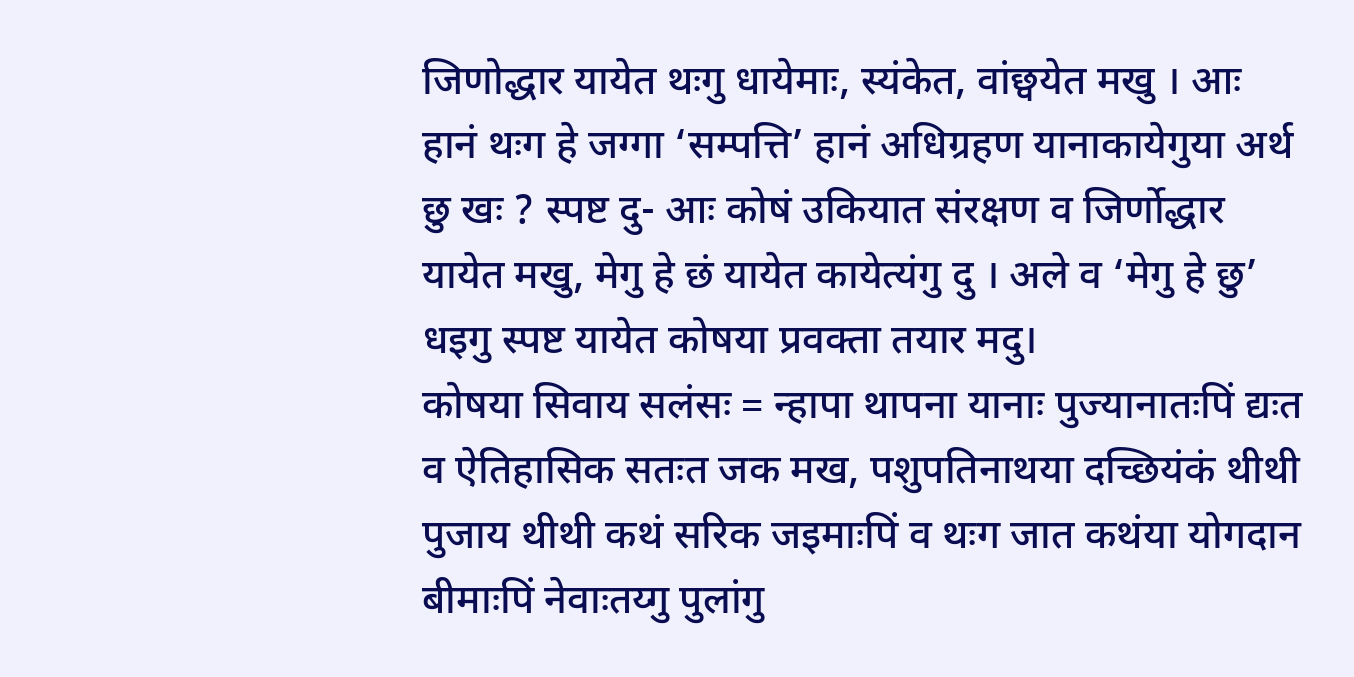जिणोद्धार यायेत थःगु धायेमाः, स्यंकेत, वांछ्वयेत मखु । आः हानं थःग हे जग्गा ‘सम्पत्ति’ हानं अधिग्रहण यानाकायेगुया अर्थ छु खः ? स्पष्ट दु- आः कोषं उकियात संरक्षण व जिर्णोद्धार यायेत मखु, मेगु हे छं यायेत कायेत्यंगु दु । अले व ‘मेगु हे छु’ धइगु स्पष्ट यायेत कोषया प्रवक्ता तयार मदु।
कोषया सिवाय सलंसः = न्हापा थापना यानाः पुज्यानातःपिं द्यःत व ऐतिहासिक सतःत जक मख, पशुपतिनाथया दच्छियंकं थीथी पुजाय थीथी कथं सरिक जइमाःपिं व थःग जात कथंया योगदान बीमाःपिं नेवाःतय्गु पुलांगु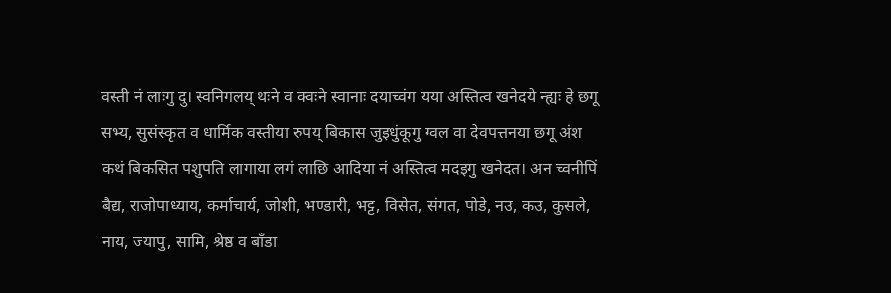वस्ती नं लाःगु दु। स्वनिगलय् थःने व क्वःने स्वानाः दयाच्वंग यया अस्तित्व खनेदये न्ह्यः हे छगू सभ्य, सुसंस्कृत व धार्मिक वस्तीया रुपय् बिकास जुइधुंकूगु ग्वल वा देवपत्तनया छगू अंश कथं बिकसित पशुपति लागाया लगं लाछि आदिया नं अस्तित्व मदइगु खनेदत। अन च्वनीपिं बैद्य, राजोपाध्याय, कर्माचार्य, जोशी, भण्डारी, भट्ट, विसेत, संगत, पोडे, नउ, कउ, कुसले, नाय, ज्यापु, सामि, श्रेष्ठ व बाँडा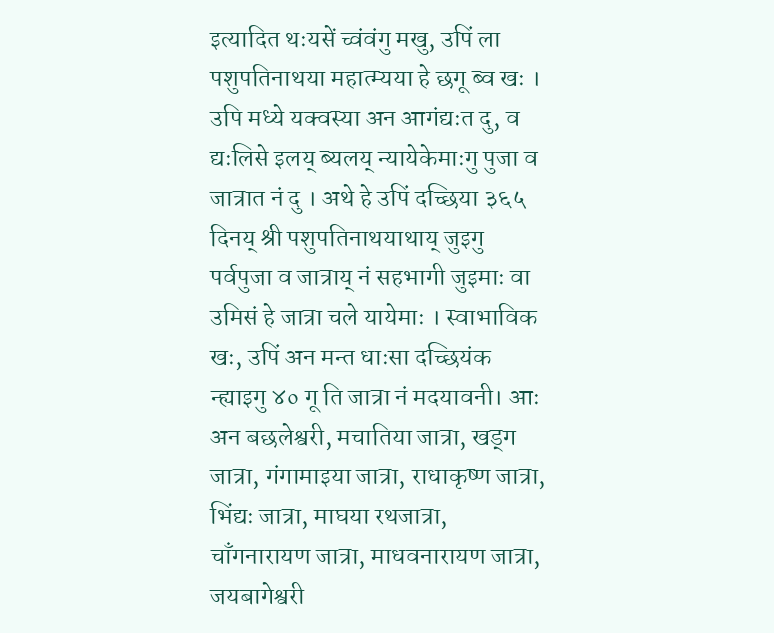इत्यादित थःयसें च्वंवंगु मखु, उपिं ला पशुपतिनाथया महात्म्यया हे छगू ब्व खः । उपि मध्ये यक्वस्या अन आगंद्यःत दु, व द्यःलिसे इलय् ब्यलय् न्यायेकेमाःगु पुजा व जात्रात नं दु । अथे हे उपिं दच्छिया ३६५ दिनय् श्री पशुपतिनाथयाथाय् जुइगु पर्वपुजा व जात्राय् नं सहभागी जुइमाः वा उमिसं हे जात्रा चले यायेमाः । स्वाभाविक खः, उपिं अन मन्त धाःसा दच्छियंक न्ह्याइगु ४० गू ति जात्रा नं मदयावनी। आः अन बछलेश्वरी, मचातिया जात्रा, खड्ग जात्रा, गंगामाइया जात्रा, राधाकृष्ण जात्रा, भिंद्यः जात्रा, माघया रथजात्रा, चाँगनारायण जात्रा, माधवनारायण जात्रा, जयबागेश्वरी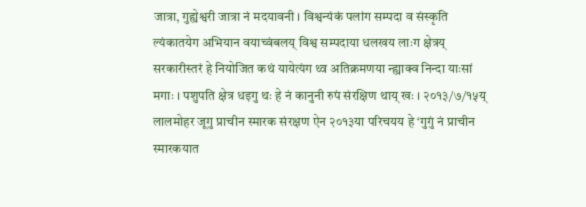जात्रा, गुह्येश्वरी जात्रा नं मदयावनी । विश्वन्यंकं पलांग सम्पदा व संस्कृति ल्यंकातयेग अभियान वयाच्वंबलय् विश्व सम्पदाया धलखय लाःग क्षेत्रय् सरकारीस्तरं हे नियोजित कथं यायेत्यंग थ्व अतिक्रमणया न्ह्याक्व निन्दा याःसां मगाः । पशुपति क्षेत्र धइगु थः हे नं कानुनी रुपं संरक्षिण थाय् खः । २०१३/७/१५य् लालमोहर जूगु प्राचीन स्मारक संरक्षण ऐन २०१३या परिचयय हे ‘गुगुं नं प्राचीन स्मारकयात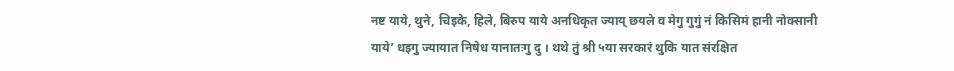नष्ट याये, थुने, चिइके, हिले, बिरुप याये अनधिकृत ज्याय् छयले व मेगु गुगुं नं किसिमं हानी नोक्सानी याये’ धइगु ज्यायात निषेध यानातःगु दु । थथे तुं श्री ५या सरकारं थुकि यात संरक्षित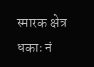स्मारक क्षेत्र धकाः नं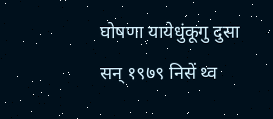घोषणा यायेधुंकूगु दुसा सन् १९७९ निसें थ्व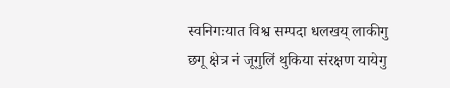स्वनिगःयात विश्व सम्पदा धलखय् लाकीगु छगू क्षेत्र नं जूगुलिं थुकिया संरक्षण यायेगु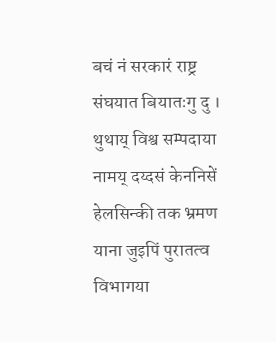बचं नं सरकारं राष्ट्र संघयात बियातःगु दु ।
थुथाय् विश्व सम्पदाया नामय् दय्दसं केननिसें हेलसिन्की तक भ्रमण याना जुइपिं पुरातत्व विभागया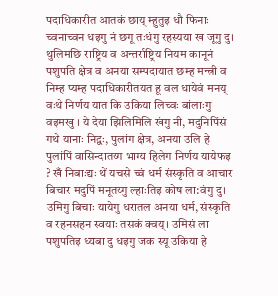पदाधिकारीत आतकं छाय् म्हुतुइ धौ फिनाः च्वनाच्वन धइगु नं छगू तःधंगु रहस्यया ख जूगु दु।
थुलिमछि राष्ट्रिय व अन्तर्राष्ट्रिय नियम कानूनं पशुपति क्षेत्र व अनया सम्पदायात छम्ह मन्त्री व निम्ह प्यम्ह पदाधिकारीतयत हू वल धायेवं मनय् वःथे निर्णय यात कि उकिया लिच्वः बांलाःगु वइमखु । ये देया झिलिमिलि खंगु नी, मदुनिपिंसं गथे यानाः निद्वः, पुलांग क्षेत्र, अनया उलि हे पुलांपिं वासिन्दातय्ग भाग्य हिलेग निर्णय यायेफइ ? खँ निबाःद्यः थें यचसे च्वं धर्म संस्कृति व आचार बिचार मदुपिं मनूतय्गु ल्हाःतिइ कोष ला:वंगु दु। उमिगु बिचाः यायेगु धरातल अनया धर्म, संस्कृति व रहनसहन स्वयाः तसकं क्वय्। उमिसं ला पशुपतिइ ध्यबा दु धइगु जक स्यू उकिया हे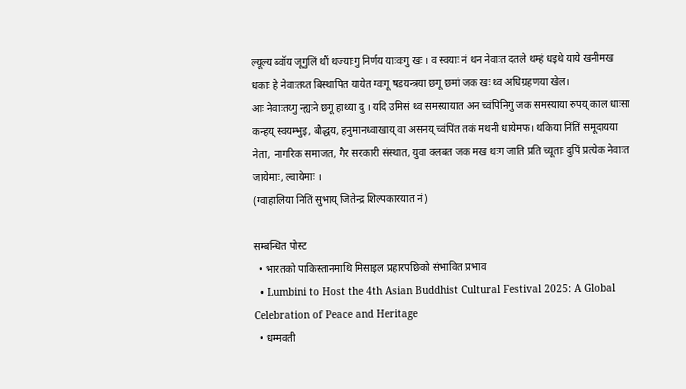ल्यूल्य ब्वॉय जूगुलिं थौं थज्याःगु निर्णय याःवःगु खः । व स्वयाः नं थन नेवाःत दतले थम्हं धइथे याये खनीमख धकाः हे नेवाःतय्त बिस्थापित यायेत ग्वःगू षडयन्त्रया छगू छमां जक खः थ्व अधिग्रहणया खेल।
आः नेवाःतय्गु न्ह्यःने छगू हाथ्या दु । यदि उमिसं थ्व समस्यायात अन च्वंपिनिगु जक समस्याया रुपय् काल धाःसा कन्हय् स्वयम्भुइ, बौद्धय, हनुमानध्वाखाय् वा असनय् च्वंपिंत तकं मथनी धायेमफ। थकिया निंतिं समूदायया नेता, नागरिक समाजत, गैर सरकारी संस्थात, युवा क्लबत जक मख थःग जाति प्रति च्यूताः दुपिं प्रत्येक नेवाःत जायेमाः, ल्वायेमाः ।
(ग्वाहालिया नितिं सुभाय् जितेन्द्र शिल्पकारयात नं)

सम्बन्धित पोस्ट
  • भारतको पाकिस्तानमाथि मिसाइल प्रहारपछिको संभावित प्रभाव
  • Lumbini to Host the 4th Asian Buddhist Cultural Festival 2025: A Global Celebration of Peace and Heritage
  • धम्मवती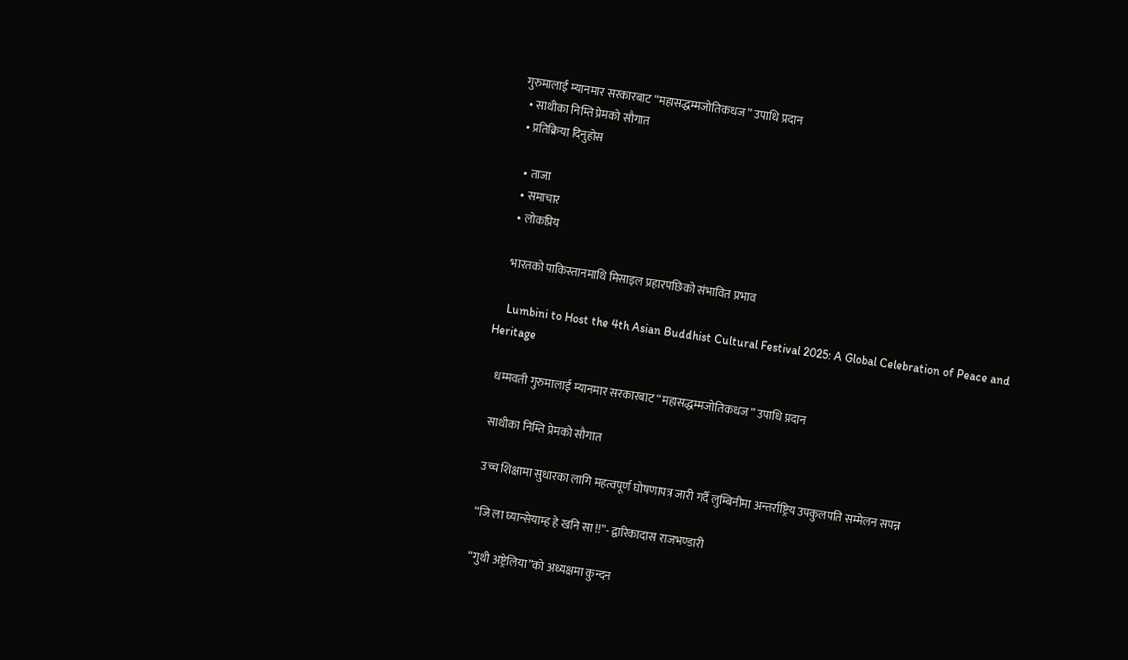गुरुमालाई म्यानमार सरकारबाट “महासद्धम्मजोतिकधज” उपाधि प्रदान
  • साथीका निम्ति प्रेमको सौगात
  • प्रतिक्रिया दिनुहोस

    • ताजा
    • समाचार
    • लोकप्रिय

    भारतको पाकिस्तानमाथि मिसाइल प्रहारपछिको संभावित प्रभाव

    Lumbini to Host the 4th Asian Buddhist Cultural Festival 2025: A Global Celebration of Peace and Heritage

    धम्मवती गुरुमालाई म्यानमार सरकारबाट “महासद्धम्मजोतिकधज” उपाधि प्रदान

    साथीका निम्ति प्रेमको सौगात

    उच्च शिक्षामा सुधारका लागि महत्वपूर्ण घोषणापत्र जारी गर्दै लुम्बिनीमा अन्तर्राष्ट्रिय उपकुलपति सम्मेलन सपन्न

    “जि ला घ्यान्सेयाम्ह हे खनि सा !!”- द्वारिकादास राजभण्डारी

    “गुथी अष्ट्रेलिया”को अध्यक्षमा कुन्दन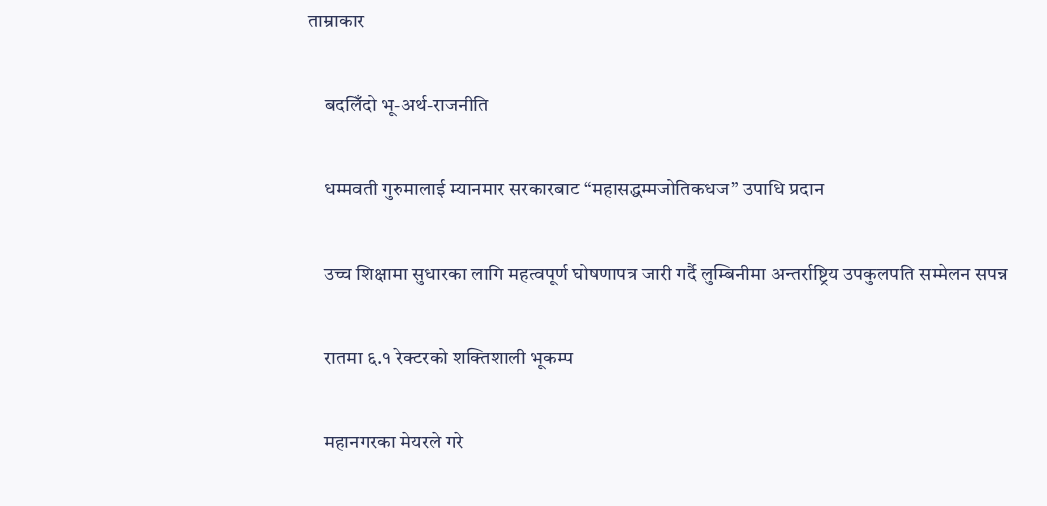ताम्राकार

    बदलिँदो भू-अर्थ-राजनीति

    धम्मवती गुरुमालाई म्यानमार सरकारबाट “महासद्धम्मजोतिकधज” उपाधि प्रदान

    उच्च शिक्षामा सुधारका लागि महत्वपूर्ण घोषणापत्र जारी गर्दै लुम्बिनीमा अन्तर्राष्ट्रिय उपकुलपति सम्मेलन सपन्न

    रातमा ६.१ रेक्टरको शक्तिशाली भूकम्प

    महानगरका मेयरले गरे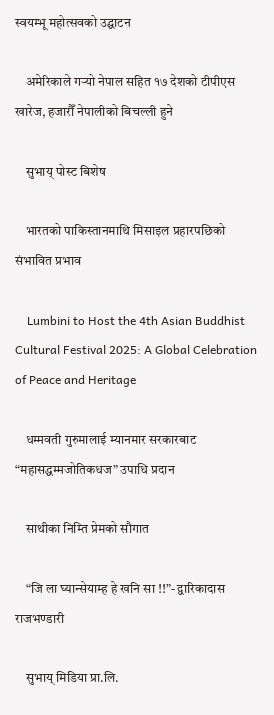स्वयम्भू महोत्सवको उद्घाटन

    अमेरिकाले गर्‍यो नेपाल सहित १७ देशको टीपीएस खारेज, हजारौँ नेपालीको बिचल्ली हुने

    सुभाय् पोस्ट बिशेष

    भारतको पाकिस्तानमाथि मिसाइल प्रहारपछिको संभावित प्रभाव

    Lumbini to Host the 4th Asian Buddhist Cultural Festival 2025: A Global Celebration of Peace and Heritage

    धम्मवती गुरुमालाई म्यानमार सरकारबाट “महासद्धम्मजोतिकधज” उपाधि प्रदान

    साथीका निम्ति प्रेमको सौगात

    “जि ला घ्यान्सेयाम्ह हे खनि सा !!”- द्वारिकादास राजभण्डारी

    सुभाय् मिडिया प्रा.लि.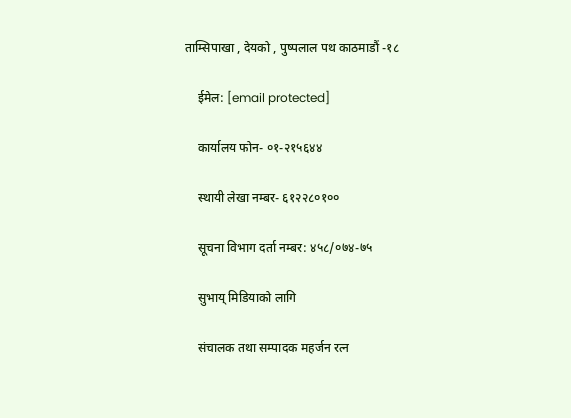ताम्सिपाखा , देयको , पुष्पलाल पथ काठमाडौं -१८

    ईमेल: [email protected]

    कार्यालय फोन- ०१-२१५६४४

    स्थायी लेखा नम्बर- ६१२२८०१००

    सूचना विभाग दर्ता नम्बर: ४५८/०७४-७५

    सुभाय् मिडियाको लागि

    संचालक तथा सम्पादक महर्जन रत्न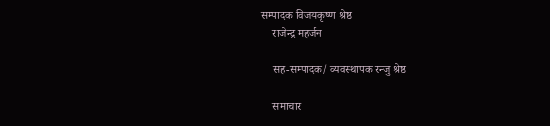सम्पादक विजयकृष्ण श्रेष्ठ
    राजेन्द्र महर्जन

    सह-सम्पादक/ व्यवस्थापक रन्जु श्रेष्ठ

    समाचार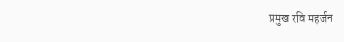प्रमुख रवि महर्जन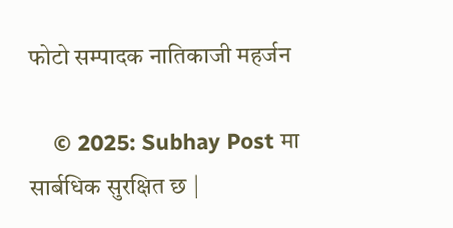फोटो सम्पादक नातिकाजी महर्जन

    © 2025: Subhay Post मा सार्बधिक सुरक्षित छ |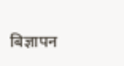बिज्ञापन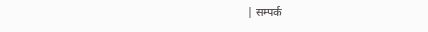| सम्पर्क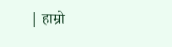| हाम्रो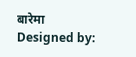बारेमा Designed by: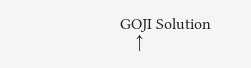GOJI Solution
    ↑